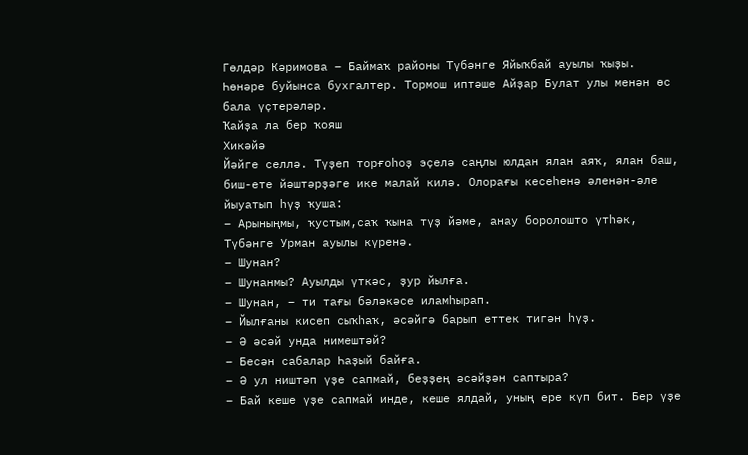Гөлдәр Кәримова – Баймаҡ районы Түбәнге Яйыҡбай ауылы ҡыҙы. Һөнәре буйынса бухгалтер. Тормош иптәше Айҙар Булат улы менән өс бала үҫтерәләр.
Ҡайҙа ла бер ҡояш
Хикәйә
Йәйге селлә. Түҙеп торғоһоҙ эҫелә саңлы юлдан ялан аяҡ, ялан баш, биш-ете йәштәрҙәге ике малай килә. Олорағы кесеһенә әленән-әле йыуатып һүҙ ҡуша:
– Арыныңмы, ҡустым,саҡ ҡына түҙ йәме, анау боролошто үтһәк, Түбәнге Урман ауылы күренә.
– Шунан?
– Шунанмы? Ауылды үткәс, ҙур йылға.
– Шунан, – ти тағы бәләкәсе иламһырап.
– Йылғаны кисеп сыҡһаҡ, әсәйгә барып еттек тигән һүҙ.
– Ә әсәй унда нимештәй?
– Бесән сабалар Һаҙый байға.
– Ә ул ништәп үҙе сапмай, беҙҙең әсәйҙән саптыра?
– Бай кеше үҙе сапмай инде, кеше ялдай, уның ере күп бит. Бер үҙе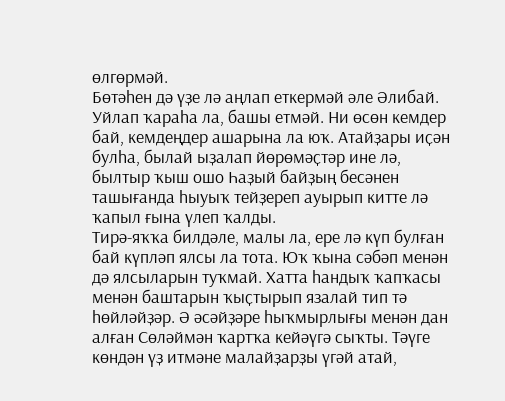өлгөрмәй.
Бөтәһен дә үҙе лә аңлап еткермәй әле Әлибай. Уйлап ҡараһа ла, башы етмәй. Ни өсөн кемдер бай, кемдеңдер ашарына ла юҡ. Атайҙары иҫән булһа, былай ыҙалап йөрөмәҫтәр ине лә, былтыр ҡыш ошо Һаҙый байҙың бесәнен ташығанда һыуыҡ тейҙереп ауырып китте лә ҡапыл ғына үлеп ҡалды.
Тирә-яҡҡа билдәле, малы ла, ере лә күп булған бай күпләп ялсы ла тота. Юҡ ҡына сәбәп менән дә ялсыларын туҡмай. Хатта һандыҡ ҡапҡасы менән баштарын ҡыҫтырып язалай тип тә һөйләйҙәр. Ә әсәйҙәре һыҡмырлығы менән дан алған Сөләймән ҡартҡа кейәүгә сыҡты. Тәүге көндән үҙ итмәне малайҙарҙы үгәй атай,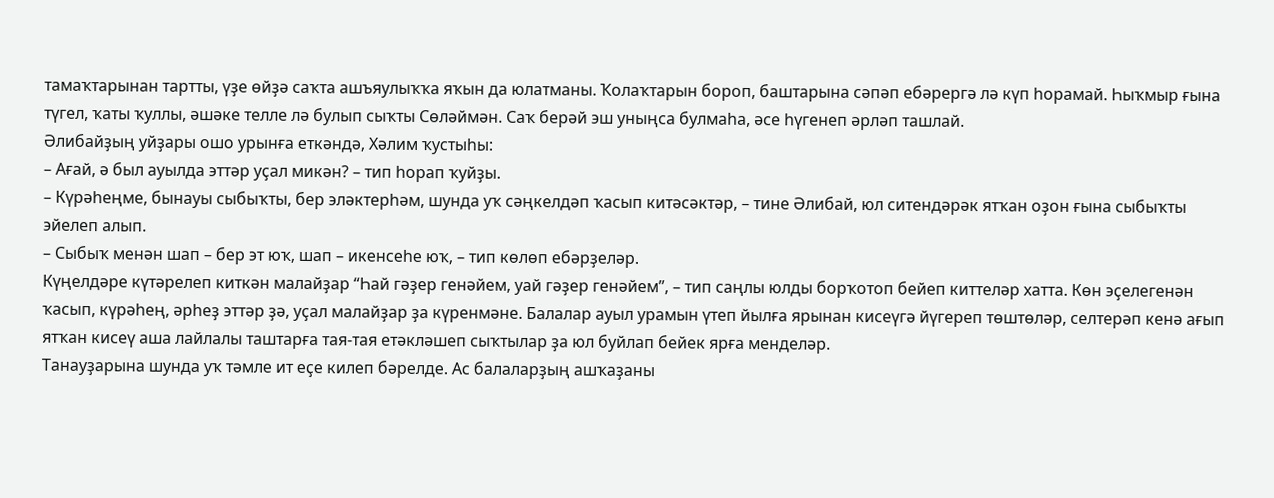тамаҡтарынан тартты, үҙе өйҙә саҡта ашъяулыҡҡа яҡын да юлатманы. Ҡолаҡтарын бороп, баштарына сәпәп ебәрергә лә күп һорамай. Һыҡмыр ғына түгел, ҡаты ҡуллы, әшәке телле лә булып сыҡты Сөләймән. Саҡ берәй эш уныңса булмаһа, әсе һүгенеп әрләп ташлай.
Әлибайҙың уйҙары ошо урынға еткәндә, Хәлим ҡустыһы:
– Ағай, ә был ауылда эттәр уҫал микән? – тип һорап ҡуйҙы.
– Күрәһеңме, бынауы сыбыҡты, бер эләктерһәм, шунда уҡ сәңкелдәп ҡасып китәсәктәр, – тине Әлибай, юл ситендәрәк ятҡан оҙон ғына сыбыҡты эйелеп алып.
– Сыбыҡ менән шап – бер эт юҡ, шап – икенсеһе юҡ, – тип көлөп ебәрҙеләр.
Күңелдәре күтәрелеп киткән малайҙар “Һай гәҙер генәйем, уай гәҙер генәйем”, – тип саңлы юлды борҡотоп бейеп киттеләр хатта. Көн эҫелегенән ҡасып, күрәһең, әрһеҙ эттәр ҙә, уҫал малайҙар ҙа күренмәне. Балалар ауыл урамын үтеп йылға ярынан кисеүгә йүгереп төштөләр, селтерәп кенә ағып ятҡан кисеү аша лайлалы таштарға тая-тая етәкләшеп сыҡтылар ҙа юл буйлап бейек ярға менделәр.
Танауҙарына шунда уҡ тәмле ит еҫе килеп бәрелде. Ас балаларҙың ашҡаҙаны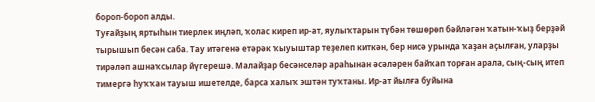бороп-бороп алды.
Туғайҙың яртыһын тиерлек иңләп, ҡолас киреп ир-ат, яулыҡтарын түбән төшөрөп бәйләгән ҡатын-ҡыҙ берҙәй тырышып бесән саба. Тау итәгенә етәрәк ҡыуыштар теҙелеп киткән, бер нисә урында ҡаҙан аҫылған, уларҙы тирәләп ашнаҡсылар йүгерешә. Малайҙар бесәнселәр араһынан әсәләрен байҡап торған арала, сың-сың итеп тимергә һуҡҡан тауыш ишетелде, барса халыҡ эштән туҡтаны. Ир-ат йылға буйына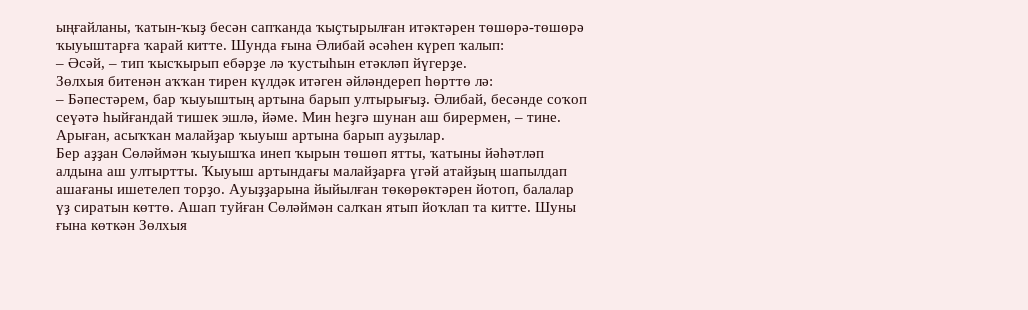ыңғайланы, ҡатын-ҡыҙ бесән сапҡанда ҡыҫтырылған итәктәрен төшөрә-төшөрә ҡыуыштарға ҡарай китте. Шунда ғына Әлибай әсәһен күреп ҡалып:
– Әсәй, – тип ҡысҡырып ебәрҙе лә ҡустыһын етәкләп йүгерҙе.
Зөлхыя битенән аҡҡан тирен күлдәк итәген әйләндереп һөрттө лә:
– Бәпестәрем, бар ҡыуыштың артына барып ултырығыҙ. Әлибай, бесәнде соҡоп сеүәтә һыйғандай тишек эшлә, йәме. Мин һеҙгә шунан аш бирермен, – тине.
Арыған, асыҡҡан малайҙар ҡыуыш артына барып ауҙылар.
Бер аҙҙан Сөләймән ҡыуышҡа инеп ҡырын төшөп ятты, ҡатыны йәһәтләп алдына аш ултыртты. Ҡыуыш артындағы малайҙарға үгәй атайҙың шапылдап ашағаны ишетелеп торҙо. Ауыҙҙарына йыйылған төкөрөктәрен йотоп, балалар үҙ сиратын көттө. Ашап туйған Сөләймән салҡан ятып йоҡлап та китте. Шуны ғына көткән Зөлхыя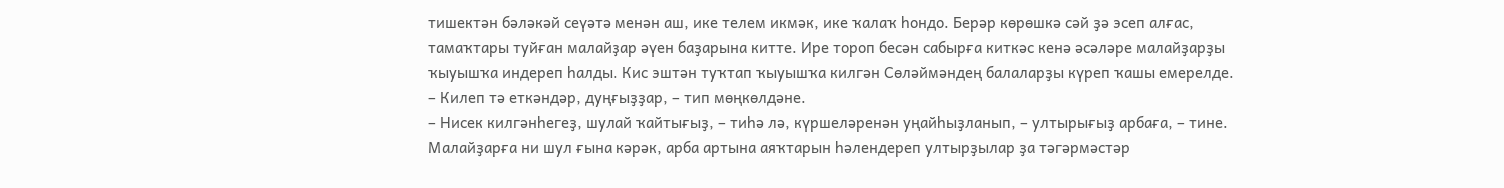тишектән бәләкәй сеүәтә менән аш, ике телем икмәк, ике ҡалаҡ һондо. Берәр көрөшкә сәй ҙә эсеп алғас, тамаҡтары туйған малайҙар әүен баҙарына китте. Ире тороп бесән сабырға киткәс кенә әсәләре малайҙарҙы ҡыуышҡа индереп һалды. Кис эштән туҡтап ҡыуышҡа килгән Сөләймәндең балаларҙы күреп ҡашы емерелде.
– Килеп тә еткәндәр, дуңғыҙҙар, – тип мөңкөлдәне.
– Нисек килгәнһегеҙ, шулай ҡайтығыҙ, – тиһә лә, күршеләренән уңайһыҙланып, – ултырығыҙ арбаға, – тине.
Малайҙарға ни шул ғына кәрәк, арба артына аяҡтарын һәлендереп ултырҙылар ҙа тәгәрмәстәр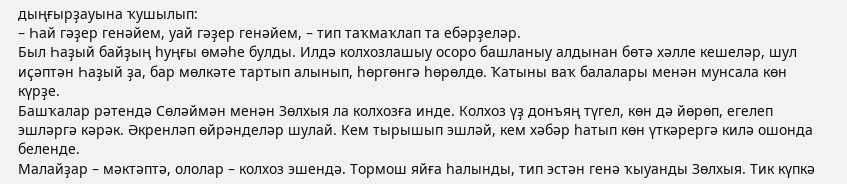дыңғырҙауына ҡушылып:
– Һай гәҙер генәйем, уай гәҙер генәйем, – тип таҡмаҡлап та ебәрҙеләр.
Был Һаҙый байҙың һуңғы өмәһе булды. Илдә колхозлашыу осоро башланыу алдынан бөтә хәлле кешеләр, шул иҫәптән Һаҙый ҙа, бар мөлкәте тартып алынып, һөргөнгә һөрөлдө. Ҡатыны ваҡ балалары менән мунсала көн күрҙе.
Башҡалар рәтендә Сөләймән менән Зөлхыя ла колхозға инде. Колхоз үҙ донъяң түгел, көн дә йөрөп, егелеп эшләргә кәрәк. Әкренләп өйрәнделәр шулай. Кем тырышып эшләй, кем хәбәр һатып көн үткәрергә килә ошонда беленде.
Малайҙар – мәктәптә, ололар – колхоз эшендә. Тормош яйға һалынды, тип эстән генә ҡыуанды Зөлхыя. Тик күпкә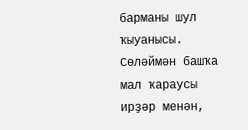барманы шул ҡыуанысы. Сөләймән башҡа мал ҡараусы ирҙәр менән,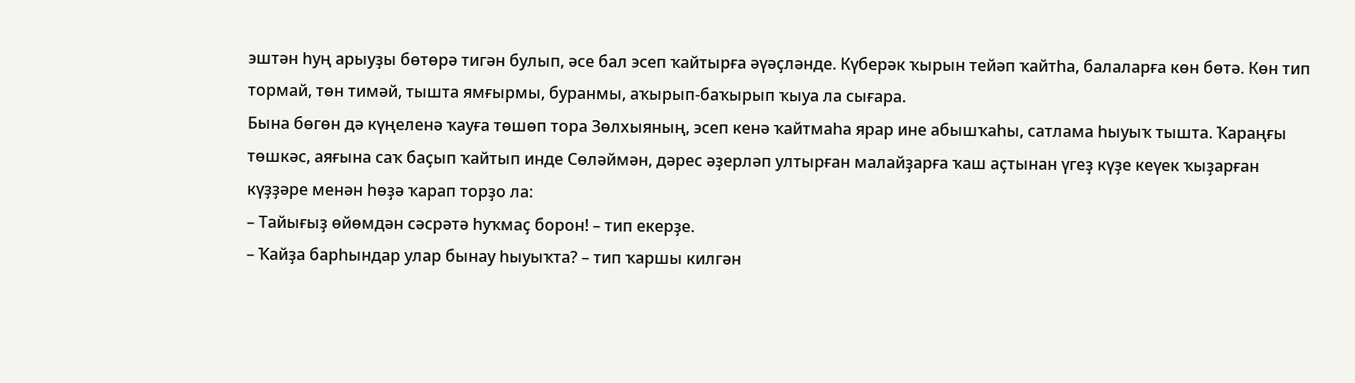эштән һуң арыуҙы бөтөрә тигән булып, әсе бал эсеп ҡайтырға әүәҫләнде. Күберәк ҡырын тейәп ҡайтһа, балаларға көн бөтә. Көн тип тормай, төн тимәй, тышта ямғырмы, буранмы, аҡырып-баҡырып ҡыуа ла сығара.
Бына бөгөн дә күңеленә ҡауға төшөп тора Зөлхыяның, эсеп кенә ҡайтмаһа ярар ине абышҡаһы, сатлама һыуыҡ тышта. Ҡараңғы төшкәс, аяғына саҡ баҫып ҡайтып инде Сөләймән, дәрес әҙерләп ултырған малайҙарға ҡаш аҫтынан үгеҙ күҙе кеүек ҡыҙарған күҙҙәре менән һөҙә ҡарап торҙо ла:
– Тайығыҙ өйөмдән сәсрәтә һуҡмаҫ борон! – тип екерҙе.
– Ҡайҙа барһындар улар бынау һыуыҡта? – тип ҡаршы килгән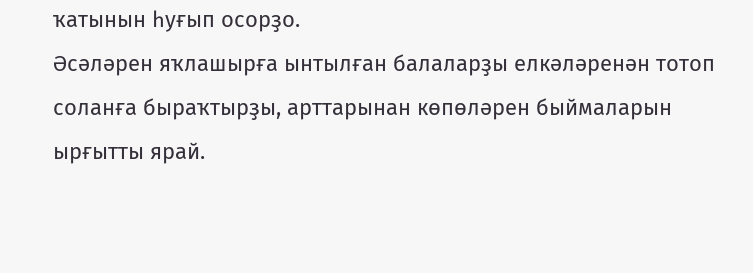ҡатынын һуғып осорҙо.
Әсәләрен яҡлашырға ынтылған балаларҙы елкәләренән тотоп соланға быраҡтырҙы, арттарынан көпөләрен быймаларын ырғытты ярай.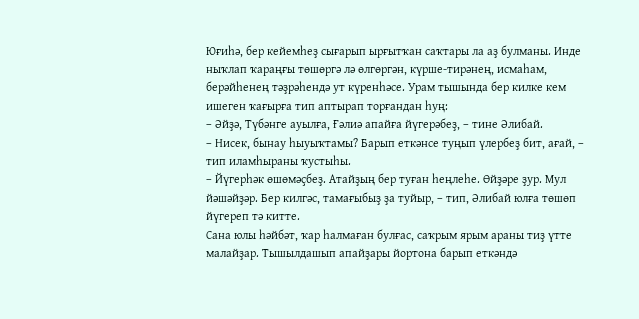Юғиһә, бер кейемһеҙ сығарып ырғытҡан саҡтары ла аҙ булманы. Инде ныҡлап ҡараңғы төшөргә лә өлгөргән, күрше-тирәнең, исмаһам, берәйһенең тәҙрәһендә ут күренһәсе. Урам тышында бер килке кем ишеген ҡағырға тип аптырап торғандан һуң:
– Әйҙә, Түбәнге ауылға, Ғәлиә апайға йүгерәбеҙ, – тине Әлибай.
– Нисек, бынау һыуыҡтамы? Барып еткәнсе туңып үлербеҙ бит, ағай, – тип иламһыраны ҡустыһы.
– Йүгерһәк өшөмәҫбеҙ. Атайҙың бер туған һеңлеһе. Өйҙәре ҙур. Мул йәшәйҙәр. Бер килгәс, тамағыбыҙ ҙа туйыр, – тип, Әлибай юлға төшөп йүгереп тә китте.
Сана юлы һәйбәт, ҡар һалмаған булғас, саҡрым ярым араны тиҙ үтте малайҙар. Тышылдашып апайҙары йортона барып еткәндә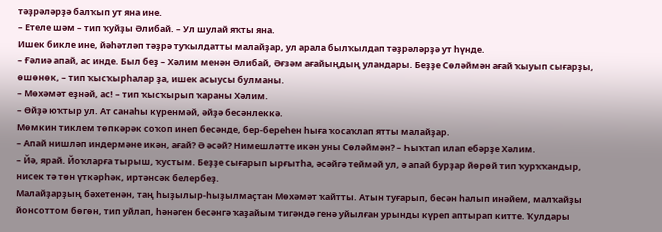тәҙрәләрҙә балҡып ут яна ине.
– Етеле шәм – тип ҡуйҙы Әлибай. – Ул шулай яҡты яна.
Ишек бикле ине, йәһәтләп тәҙрә туҡылдатты малайҙар, ул арала былҡылдап тәҙрәләрҙә ут һүнде.
– Ғәлиә апай, ас инде. Был беҙ – Хәлим менән Әлибай, Әғзәм ағайыңдың уландары. Беҙҙе Сөләймән ағай ҡыуып сығарҙы, өшөнөк, – тип ҡысҡырһалар ҙа, ишек асыусы булманы.
– Мөхәмәт еҙнәй, ас! – тип ҡысҡырып ҡараны Хәлим.
– Өйҙә юҡтыр ул. Ат санаһы күренмәй, әйҙә бесәнлеккә.
Мөмкин тиклем төпкәрәк соҡоп инеп бесәнде, бер-береһен һыға ҡосаҡлап ятты малайҙар.
– Апай нишләп индермәне икән, ағай? Ә әсәй? Нимешләтте икән уны Сөләймән? – Һыҡтап илап ебәрҙе Хәлим.
– Йә, ярай. Йоҡларға тырыш, ҡустым. Беҙҙе сығарып ырғытһа, әсәйгә теймәй ул, ә апай бурҙар йөрөй тип ҡурҡҡандыр, нисек тә төн үткәрһәк, иртәнсәк белербеҙ.
Малайҙарҙың бәхетенән, таң һыҙылыр-һыҙылмаҫтан Мөхәмәт ҡайтты. Атын туғарып, бесән һалып инәйем, малҡайҙы йонсоттом бөгөн, тип уйлап, һәнәген бесәнгә ҡаҙайым тигәндә генә уйылған урынды күреп аптырап китте. Ҡулдары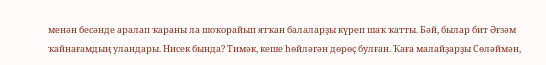менән бесәнде аралап ҡараны ла шоҡорайып ятҡан балаларҙы күреп шаҡ ҡатты. Бәй, былар бит Әғзәм ҡайнағамдың уландары. Нисек бында? Тимәк, кеше һөйләгән дөрөҫ булған. Ҡаға малайҙарҙы Сөләймән,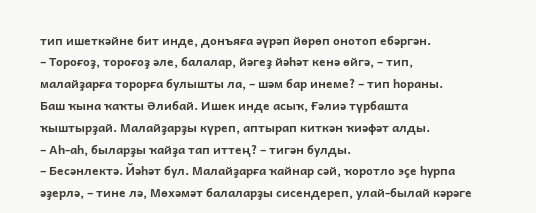тип ишеткәйне бит инде, донъяға әүрәп йөрөп онотоп ебәргән.
– Тороғоҙ, тороғоҙ әле, балалар, йәгеҙ йәһәт кенә өйгә, – тип, малайҙарға торорға булышты ла, – шәм бар инеме? – тип һораны.
Баш ҡына ҡаҡты Әлибай. Ишек инде асыҡ, Ғәлиә түрбашта ҡыштырҙай. Малайҙарҙы күреп, аптырап киткән ҡиәфәт алды.
– Аһ-аһ, быларҙы ҡайҙа тап иттең? – тигән булды.
– Бесәнлектә. Йәһәт бул. Малайҙарға ҡайнар сәй, ҡоротло эҫе һурпа әҙерлә, – тине лә, Мөхәмәт балаларҙы сисендереп, улай-былай кәрәге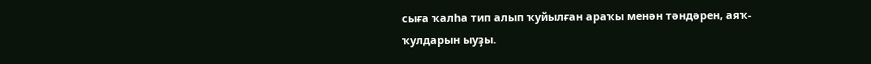сыға ҡалһа тип алып ҡуйылған араҡы менән тәндәрен, аяҡ-ҡулдарын ыуҙы.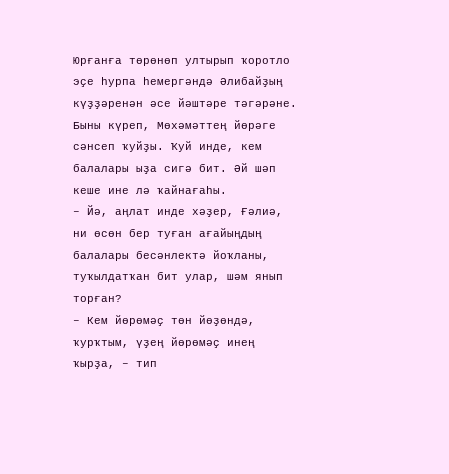Юрғанға төрөнөп ултырып ҡоротло эҫе һурпа һемергәндә Әлибайҙың күҙҙәренән әсе йәштәре тәгәрәне.
Быны күреп, Мөхәмәттең йөрәге сәнсеп ҡуйҙы. Ҡуй инде, кем балалары ыҙа сигә бит. Әй шәп кеше ине лә ҡайнағаһы.
– Йә, аңлат инде хәҙер, Ғәлиә, ни өсөн бер туған ағайыңдың балалары бесәнлектә йоҡланы, туҡылдатҡан бит улар, шәм янып торған?
– Кем йөрөмәҫ төн йөҙөндә, ҡурҡтым, үҙең йөрөмәҫ инең ҡырҙа, – тип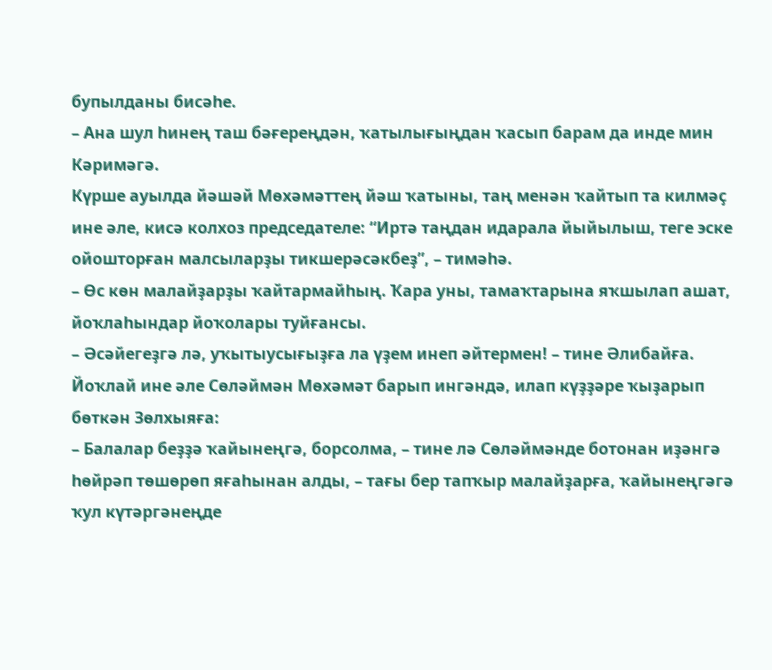бупылданы бисәһе.
– Ана шул һинең таш бәғереңдән, ҡатылығыңдан ҡасып барам да инде мин Кәримәгә.
Күрше ауылда йәшәй Мөхәмәттең йәш ҡатыны, таң менән ҡайтып та килмәҫ ине әле, кисә колхоз председателе: “Иртә таңдан идарала йыйылыш, теге эске ойошторған малсыларҙы тикшерәсәкбеҙ”, – тимәһә.
– Өс көн малайҙарҙы ҡайтармайһың. Ҡара уны, тамаҡтарына яҡшылап ашат, йоҡлаһындар йоҡолары туйғансы.
– Әсәйегеҙгә лә, уҡытыусығыҙға ла үҙем инеп әйтермен! – тине Әлибайға.
Йоҡлай ине әле Сөләймән Мөхәмәт барып ингәндә, илап күҙҙәре ҡыҙарып бөткән Зөлхыяға:
– Балалар беҙҙә ҡайынеңгә, борсолма, – тине лә Сөләймәнде ботонан иҙәнгә һөйрәп төшөрөп яғаһынан алды, – тағы бер тапҡыр малайҙарға, ҡайынеңгәгә ҡул күтәргәнеңде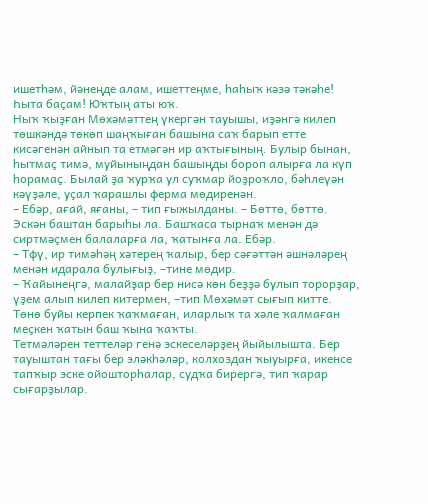ишетһәм, йәнеңде алам, ишеттеңме, һаһыҡ кәзә тәкәһе! Һыта баҫам! Юҡтың аты юҡ.
Ныҡ ҡыҙған Мөхәмәттең үкергән тауышы, иҙәнгә килеп төшкәндә төкөп шаңҡыған башына саҡ барып етте кисәгенән айнып та етмәгән ир аҡтығының. Булыр бынан, һытмаҫ тимә, муйыныңдан башыңды бороп алырға ла күп һорамаҫ. Былай ҙа ҡурҡа ул суҡмар йоҙроҡло, бәһлеүән кәүҙәле, уҫал ҡарашлы ферма мөдиренән.
– Ебәр, ағай, яғаны, – тип ғыжылданы. – Бөттө, бөттө. Эскән баштан барыһы ла. Башҡаса тырнаҡ менән дә сиртмәҫмен балаларға ла, ҡатынға ла. Ебәр.
– Тфү, ир тимәһәң хәтерең ҡалыр, бер сәғәттән әшнәләрең менән идарала булығыҙ, –тине мөдир.
– Ҡайынеңгә, малайҙар бер нисә көн беҙҙә булып торорҙар, үҙем алып килеп китермен, –тип Мөхәмәт сығып китте.
Төнө буйы керпек ҡаҡмаған, иларлыҡ та хәле ҡалмаған меҫкен ҡатын баш ҡына ҡаҡты.
Тетмәләрен теттеләр генә эскеселәрҙең йыйылышта. Бер тауыштан тағы бер эләкһәләр, колхоздан ҡыуырға, икенсе тапҡыр эске ойошторһалар, судҡа бирергә, тип ҡарар сығарҙылар.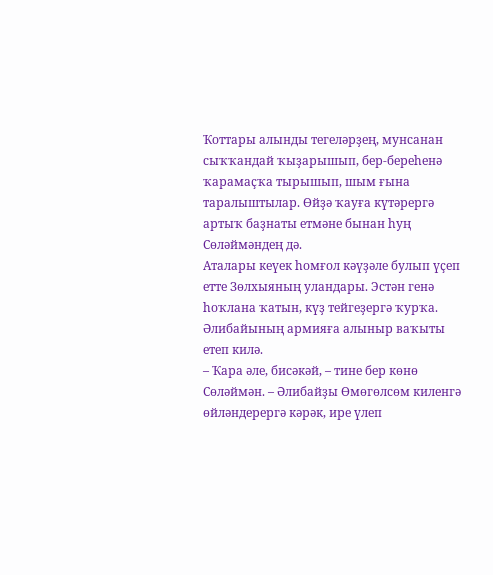Ҡоттары алынды тегеләрҙең, мунсанан сыҡҡандай ҡыҙарышып, бер-береһенә ҡарамаҫҡа тырышып, шым ғына таралыштылар. Өйҙә ҡауға күтәрергә артыҡ баҙнаты етмәне бынан һуң Сөләймәндең дә.
Аталары кеүек һомғол кәүҙәле булып үҫеп етте Зөлхыяның уландары. Эстән генә һоҡлана ҡатын, күҙ тейгеҙергә ҡурҡа. Әлибайының армияға алыныр ваҡыты етеп килә.
– Ҡара әле, бисәкәй, – тине бер көнө Сөләймән. – Әлибайҙы Өмөгөлсөм киленгә өйләндерергә кәрәк, ире үлеп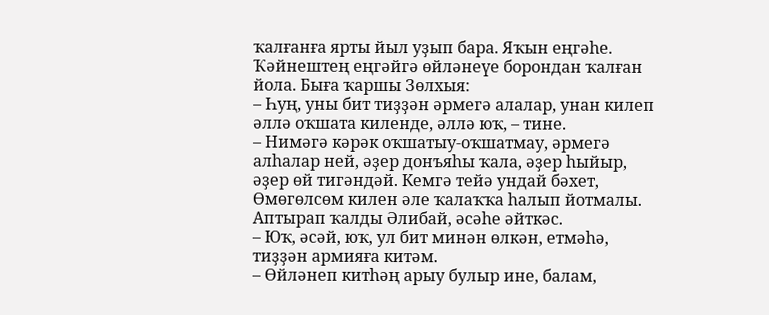ҡалғанға ярты йыл уҙып бара. Яҡын еңгәһе. Ҡәйнештең еңгәйгә өйләнеүе борондан ҡалған йола. Быға ҡаршы Зөлхыя:
– Һуң, уны бит тиҙҙән әрмегә алалар, унан килеп әллә оҡшата киленде, әллә юҡ, – тине.
– Нимәгә кәрәк оҡшатыу-оҡшатмау, әрмегә алһалар ней, әҙер донъяһы ҡала, әҙер һыйыр, әҙер өй тигәндәй. Кемгә тейә ундай бәхет, Өмөгөлсөм килен әле ҡалаҡҡа һалып йотмалы.
Аптырап ҡалды Әлибай, әсәһе әйткәс.
– Юҡ, әсәй, юҡ, ул бит минән өлкән, етмәһә, тиҙҙән армияға китәм.
– Өйләнеп китһәң арыу булыр ине, балам,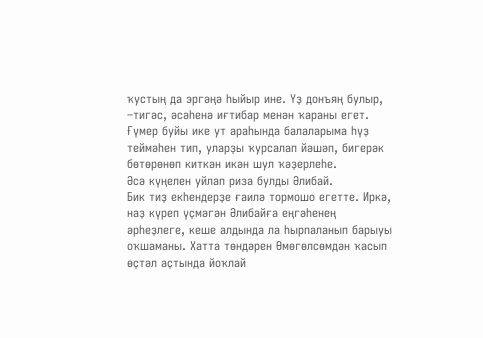ҡустың да эргәңә һыйыр ине. Үҙ донъяң булыр, –тигәс, әсәһенә иғтибар менән ҡараны егет. Ғүмер буйы ике ут араһында балаларыма һүҙ теймәһен тип, уларҙы ҡурсалап йәшәп, бигерәк бөтөрөнөп киткән икән шул ҡәҙерлеһе.
Әсә күңелен уйлап риза булды Әлибай.
Бик тиҙ екһендерҙе ғаилә тормошо егетте. Иркә, наҙ күреп үҫмәгән Әлибайға еңгәһенең әрһеҙлеге, кеше алдында ла һырпаланып барыуы оҡшаманы. Хатта төндәрен Өмөгөлсөмдән ҡасып өҫтәл аҫтында йоҡлай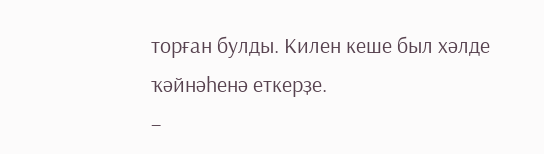торған булды. Килен кеше был хәлде ҡәйнәһенә еткерҙе.
–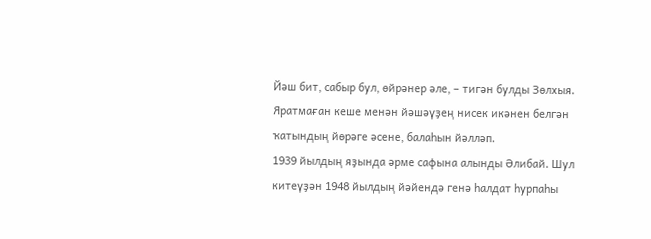Йәш бит, сабыр бул, өйрәнер әле, – тигән булды Зөлхыя. Яратмаған кеше менән йәшәүҙең нисек икәнен белгән ҡатындың йөрәге әсене, балаһын йәлләп.
1939 йылдың яҙында әрме сафына алынды Әлибай. Шул китеүҙән 1948 йылдың йәйендә генә һалдат һурпаһы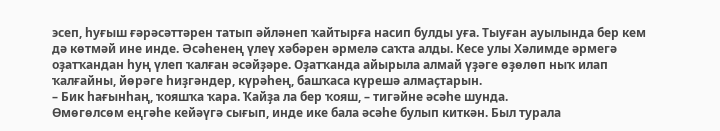эсеп, һуғыш ғәрәсәттәрен татып әйләнеп ҡайтырға насип булды уға. Тыуған ауылында бер кем дә көтмәй ине инде. Әсәһенең үлеү хәбәрен әрмелә саҡта алды. Кесе улы Хәлимде әрмегә оҙатҡандан һуң үлеп ҡалған әсәйҙәре. Оҙатҡанда айырыла алмай үҙәге өҙөлөп ныҡ илап ҡалғайны, йөрәге һиҙгәндер, күрәһең, башҡаса күрешә алмаҫтарын.
– Бик һағынһаң, ҡояшҡа ҡара. Ҡайҙа ла бер ҡояш, – тигәйне әсәһе шунда.
Өмөгөлсөм еңгәһе кейәүгә сығып, инде ике бала әсәһе булып киткән. Был турала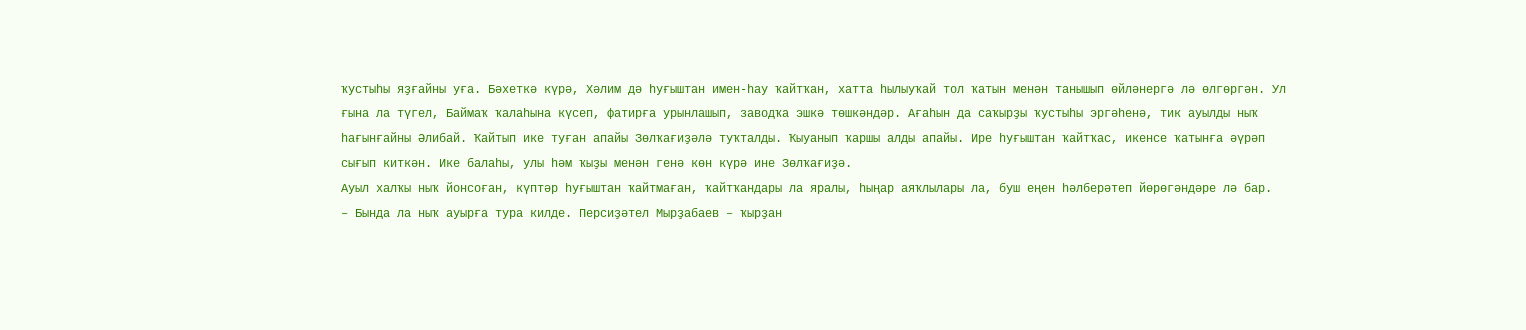ҡустыһы яҙғайны уға. Бәхеткә күрә, Хәлим дә һуғыштан имен-һау ҡайтҡан, хатта һылыуҡай тол ҡатын менән танышып өйләнергә лә өлгөргән. Ул ғына ла түгел, Баймаҡ ҡалаһына күсеп, фатирға урынлашып, заводҡа эшкә төшкәндәр. Ағаһын да саҡырҙы ҡустыһы эргәһенә, тик ауылды ныҡ һағынғайны Әлибай. Ҡайтып ике туған апайы Зөлҡағиҙәлә туҡталды. Ҡыуанып ҡаршы алды апайы. Ире һуғыштан ҡайтҡас, икенсе ҡатынға әүрәп сығып киткән. Ике балаһы, улы һәм ҡыҙы менән генә көн күрә ине Зөлҡағиҙә.
Ауыл халҡы ныҡ йонсоған, күптәр һуғыштан ҡайтмаған, ҡайтҡандары ла яралы, һыңар аяҡлылары ла, буш еңен һәлберәтеп йөрөгәндәре лә бар.
– Бында ла ныҡ ауырға тура килде. Персиҙәтел Мырҙабаев – ҡырҙан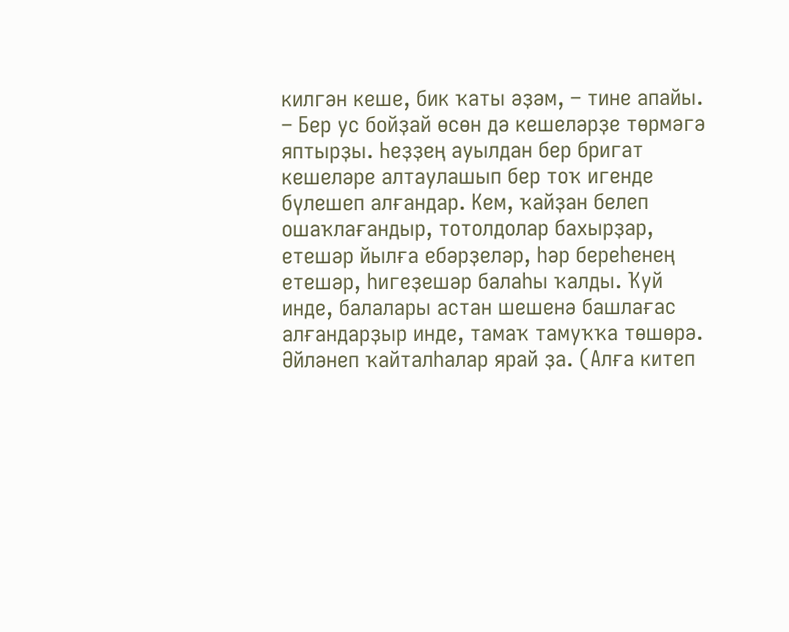килгән кеше, бик ҡаты әҙәм, – тине апайы. – Бер ус бойҙай өсөн дә кешеләрҙе төрмәгә яптырҙы. Һеҙҙең ауылдан бер бригат кешеләре алтаулашып бер тоҡ игенде бүлешеп алғандар. Кем, ҡайҙан белеп ошаҡлағандыр, тотолдолар бахырҙар, етешәр йылға ебәрҙеләр, һәр береһенең етешәр, һигеҙешәр балаһы ҡалды. Ҡуй инде, балалары астан шешенә башлағас алғандарҙыр инде, тамаҡ тамуҡҡа төшөрә. Әйләнеп ҡайталһалар ярай ҙа. (Алға китеп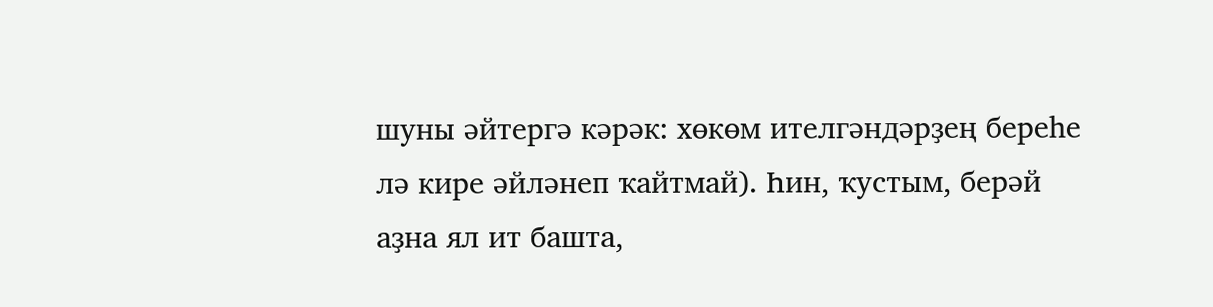шуны әйтергә кәрәк: хөкөм ителгәндәрҙең береһе лә кире әйләнеп ҡайтмай). Һин, ҡустым, берәй аҙна ял ит башта,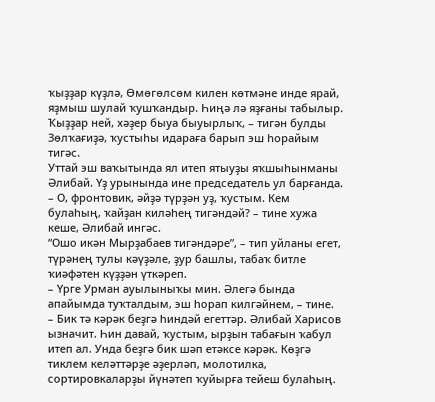ҡыҙҙар күҙлә, Өмөгөлсөм килен көтмәне инде ярай, яҙмыш шулай ҡушҡандыр. Һиңә лә яҙғаны табылыр. Ҡыҙҙар ней, хәҙер быуа быуырлыҡ, – тигән булды Зөлҡағиҙә, ҡустыһы идараға барып эш һорайым тигәс.
Уттай эш ваҡытында ял итеп ятыуҙы яҡшыһынманы Әлибай. Үҙ урынында ине председатель ул барғанда.
– О, фронтовик, әйҙә түрҙән уҙ, ҡустым. Кем булаһың, ҡайҙан киләһең тигәндәй? – тине хужа кеше, Әлибай ингәс.
“Ошо икән Мырҙабаев тигәндәре”, – тип уйланы егет, түрәнең тулы кәүҙәле, ҙур башлы, табаҡ битле ҡиәфәтен күҙҙән үткәреп.
– Үрге Урман ауылыныҡы мин. Әлегә бында апайымда туҡталдым, эш һорап килгәйнем, – тине.
– Бик тә кәрәк беҙгә һиндәй егеттәр. Әлибай Харисов ызначит. Һин давай, ҡустым, ырҙын табағын ҡабул итеп ал. Унда беҙгә бик шәп етәксе кәрәк. Көҙгә тиклем келәттәрҙе әҙерләп, молотилка, сортировкаларҙы йүнәтеп ҡуйырға тейеш булаһың.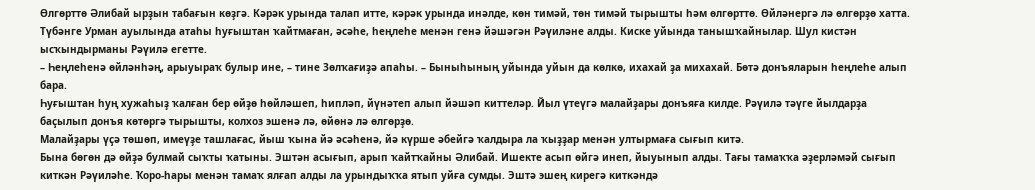Өлгөрттө Әлибай ырҙын табағын көҙгә. Кәрәк урында талап итте, кәрәк урында инәлде, көн тимәй, төн тимәй тырышты һәм өлгөрттө. Өйләнергә лә өлгөрҙө хатта. Түбәнге Урман ауылында атаһы һуғыштан ҡайтмаған, әсәһе, һеңлеһе менән генә йәшәгән Рәүиләне алды. Киске уйында танышҡайнылар. Шул кистән ысҡындырманы Рәүилә егетте.
– Һеңлеһенә өйләнһәң, арыуыраҡ булыр ине, – тине Зөлҡағиҙә апаһы. – Быныһының уйында уйын да көлкө, ихахай ҙа михахай. Бөтә донъяларын һеңлеһе алып бара.
Һуғыштан һуң хужаһыҙ ҡалған бер өйҙө һөйләшеп, һипләп, йүнәтеп алып йәшәп киттеләр. Йыл үтеүгә малайҙары донъяға килде. Рәүилә тәүге йылдарҙа баҫылып донъя көтөргә тырышты, колхоз эшенә лә, өйөнә лә өлгөрҙө.
Малайҙары үҫә төшөп, имеүҙе ташлағас, йыш ҡына йә әсәһенә, йә күрше әбейгә ҡалдыра ла ҡыҙҙар менән ултырмаға сығып китә.
Бына бөгөн дә өйҙә булмай сыҡты ҡатыны. Эштән асығып, арып ҡайтҡайны Әлибай. Ишекте асып өйгә инеп, йыуынып алды. Тағы тамаҡҡа әҙерләмәй сығып киткән Рәүиләһе. Ҡоро-һары менән тамаҡ ялғап алды ла урындыҡҡа ятып уйға сумды. Эштә эшең кирегә киткәндә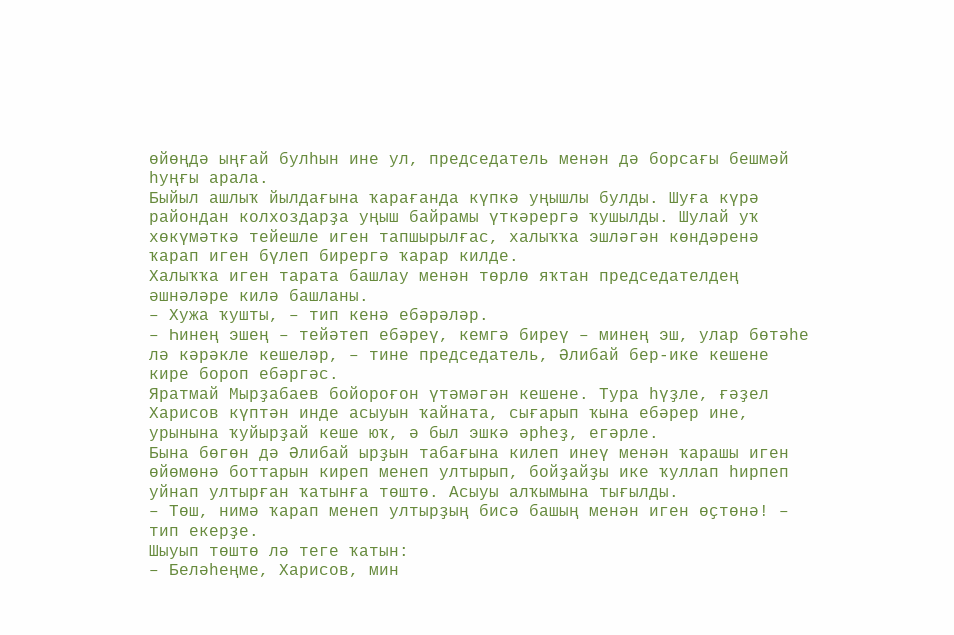өйөңдә ыңғай булһын ине ул, председатель менән дә борсағы бешмәй һуңғы арала.
Быйыл ашлыҡ йылдағына ҡарағанда күпкә уңышлы булды. Шуға күрә райондан колхоздарҙа уңыш байрамы үткәрергә ҡушылды. Шулай уҡ хөкүмәткә тейешле иген тапшырылғас, халыҡҡа эшләгән көндәренә ҡарап иген бүлеп бирергә ҡарар килде.
Халыҡҡа иген тарата башлау менән төрлө яҡтан председателдең әшнәләре килә башланы.
– Хужа ҡушты, – тип кенә ебәрәләр.
– Һинең эшең – тейәтеп ебәреү, кемгә биреү – минең эш, улар бөтәһе лә кәрәкле кешеләр, – тине председатель, Әлибай бер-ике кешене кире бороп ебәргәс.
Яратмай Мырҙабаев бойороғон үтәмәгән кешене. Тура һүҙле, ғәҙел Харисов күптән инде асыуын ҡайната, сығарып ҡына ебәрер ине, урынына ҡуйырҙай кеше юҡ, ә был эшкә әрһеҙ, егәрле.
Бына бөгөн дә Әлибай ырҙын табағына килеп инеү менән ҡарашы иген өйөмөнә боттарын киреп менеп ултырып, бойҙайҙы ике ҡуллап һирпеп уйнап ултырған ҡатынға төштө. Асыуы алҡымына тығылды.
– Төш, нимә ҡарап менеп ултырҙың бисә башың менән иген өҫтөнә! – тип екерҙе.
Шыуып төштө лә теге ҡатын:
– Беләһеңме, Харисов, мин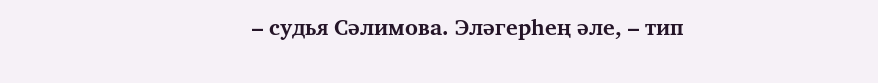– судья Сәлимова. Эләгерһең әле, – тип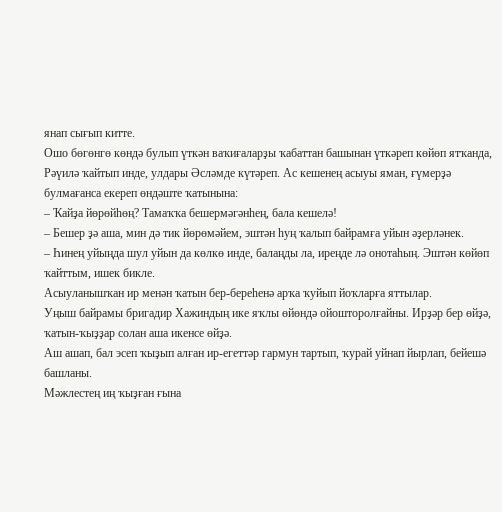янап сығып китте.
Ошо бөгөнгө көндә булып үткән ваҡиғаларҙы ҡабаттан башынан үткәреп көйөп ятҡанда, Рәүилә ҡайтып инде, улдары Әсләмде күтәреп. Ас кешенең асыуы яман, ғүмерҙә булмағанса екереп өндәште ҡатынына:
– Ҡайҙа йөрөйһөң? Тамаҡҡа бешермәгәнһең, бала кешелә!
– Бешер ҙә аша, мин дә тик йөрөмәйем, эштән һуң ҡалып байрамға уйын әҙерләнек.
– Һинең уйыңда шул уйын да көлкө инде, балаңды ла, иреңде лә онотаһың. Эштән көйөп ҡайттым, ишек бикле.
Асыуланышҡан ир менән ҡатын бер-береһенә арҡа ҡуйып йоҡларға яттылар.
Уңыш байрамы бригадир Хажиндың ике яҡлы өйөндә ойошторолғайны. Ирҙәр бер өйҙә, ҡатын-ҡыҙҙар солан аша икенсе өйҙә.
Аш ашап, бал эсеп ҡыҙып алған ир-егеттәр гармун тартып, ҡурай уйнап йырлап, бейешә башланы.
Мәжлестең иң ҡыҙған ғына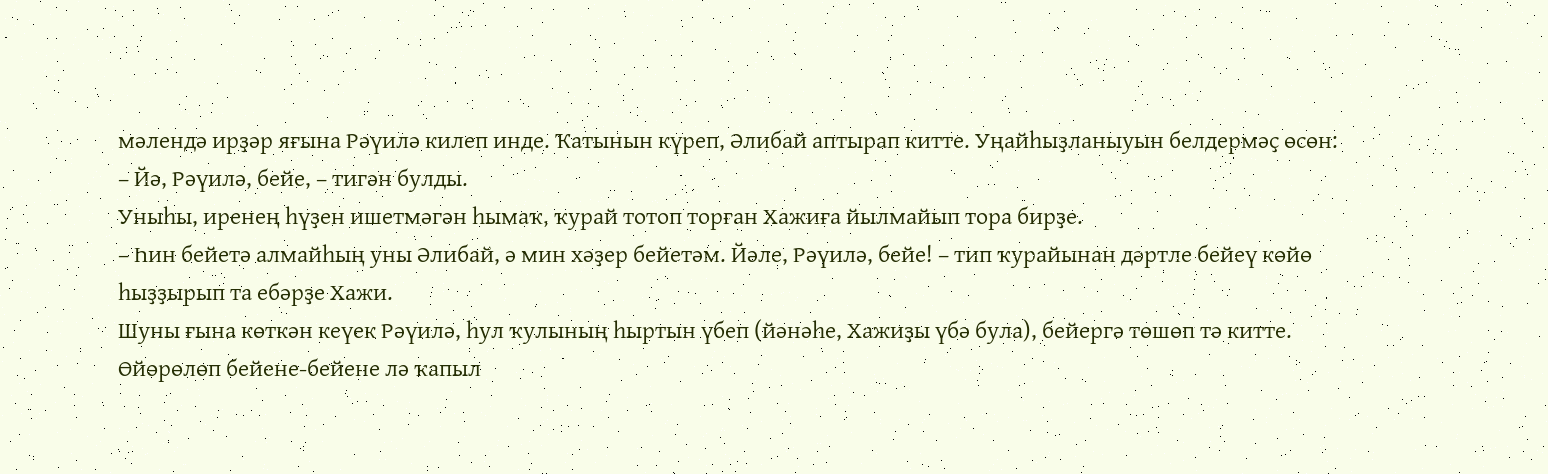мәлендә ирҙәр яғына Рәүилә килеп инде. Ҡатынын күреп, Әлибай аптырап китте. Уңайһыҙланыуын белдермәҫ өсөн:
– Йә, Рәүилә, бейе, – тигән булды.
Уныһы, иренең һүҙен ишетмәгән һымаҡ, ҡурай тотоп торған Хажиға йылмайып тора бирҙе.
– Һин бейетә алмайһың уны Әлибай, ә мин хәҙер бейетәм. Йәле, Рәүилә, бейе! – тип ҡурайынан дәртле бейеү көйө һыҙҙырып та ебәрҙе Хажи.
Шуны ғына көткән кеүек Рәүилә, һул ҡулының һыртын үбеп (йәнәһе, Хажиҙы үбә була), бейергә төшөп тә китте. Өйөрөлөп бейене-бейене лә ҡапыл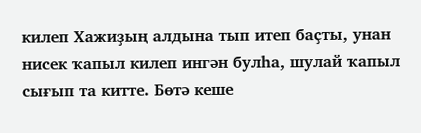килеп Хажиҙың алдына тып итеп баҫты, унан нисек ҡапыл килеп ингән булһа, шулай ҡапыл сығып та китте. Бөтә кеше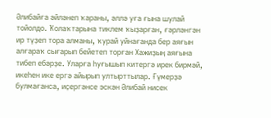Әлибайға әйләнеп ҡараны, әллә уға ғына шулай тойолдо. Ҡолаҡтарына тиклем ҡыҙарған, ғәрләнгән ир түҙеп тора алманы, ҡурай уйнағанда бер аяғын алғараҡ сығарып бейетеп торған Хажиҙың аяғына тибеп ебәрҙе. Уларға һуғышып китергә ирек бирмәй, икеһен ике ергә айырып ултырттылар. Ғүмерҙә булмағанса, иҫергәнсе эскән Әлибай нисек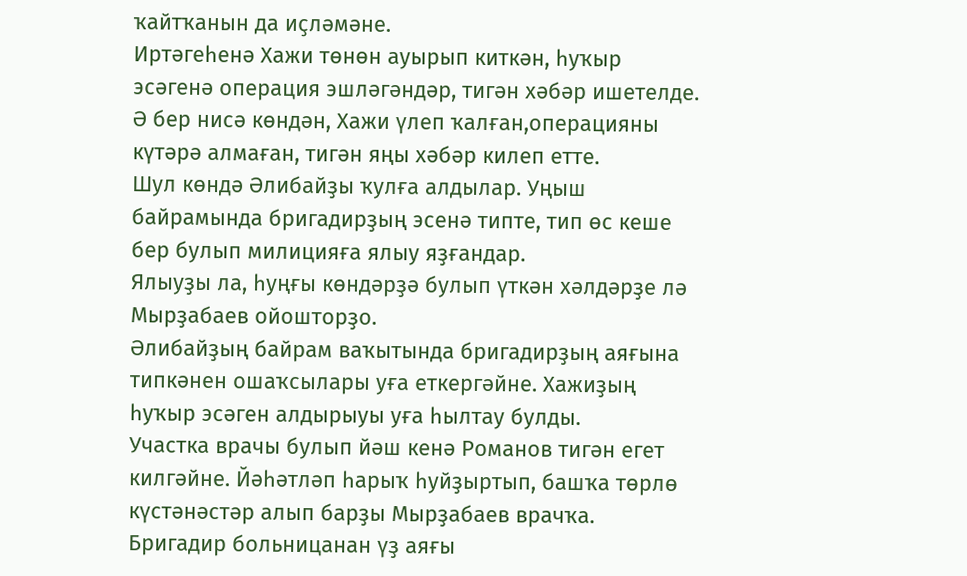ҡайтҡанын да иҫләмәне.
Иртәгеһенә Хажи төнөн ауырып киткән, һуҡыр эсәгенә операция эшләгәндәр, тигән хәбәр ишетелде. Ә бер нисә көндән, Хажи үлеп ҡалған,операцияны күтәрә алмаған, тигән яңы хәбәр килеп етте.
Шул көндә Әлибайҙы ҡулға алдылар. Уңыш байрамында бригадирҙың эсенә типте, тип өс кеше бер булып милицияға ялыу яҙғандар.
Ялыуҙы ла, һуңғы көндәрҙә булып үткән хәлдәрҙе лә Мырҙабаев ойошторҙо.
Әлибайҙың байрам ваҡытында бригадирҙың аяғына типкәнен ошаҡсылары уға еткергәйне. Хажиҙың һуҡыр эсәген алдырыуы уға һылтау булды.
Участка врачы булып йәш кенә Романов тигән егет килгәйне. Йәһәтләп һарыҡ һуйҙыртып, башҡа төрлө күстәнәстәр алып барҙы Мырҙабаев врачҡа. Бригадир больницанан үҙ аяғы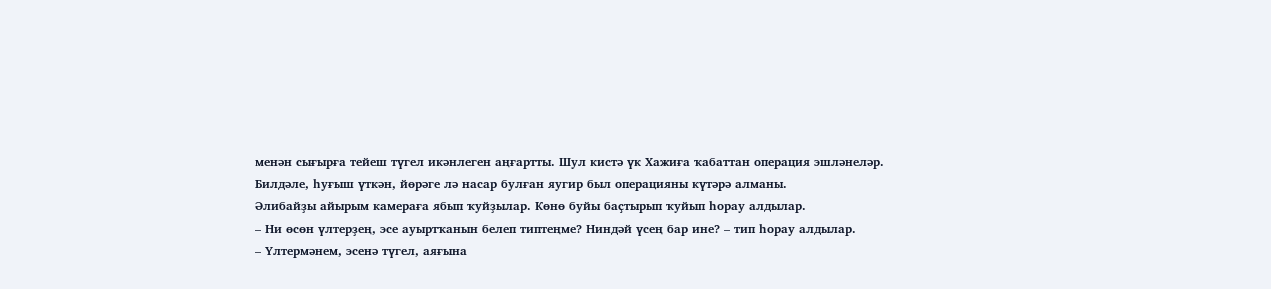менән сығырға тейеш түгел икәнлеген аңғартты. Шул кистә үк Хажиға ҡабаттан операция эшләнеләр. Билдәле, һуғыш үткән, йөрәге лә насар булған яугир был операцияны күтәрә алманы.
Әлибайҙы айырым камераға ябып ҡуйҙылар. Көнө буйы баҫтырып ҡуйып һорау алдылар.
– Ни өсөн үлтерҙең, эсе ауыртҡанын белеп типтеңме? Ниндәй үсең бар ине? – тип һорау алдылар.
– Үлтермәнем, эсенә түгел, аяғына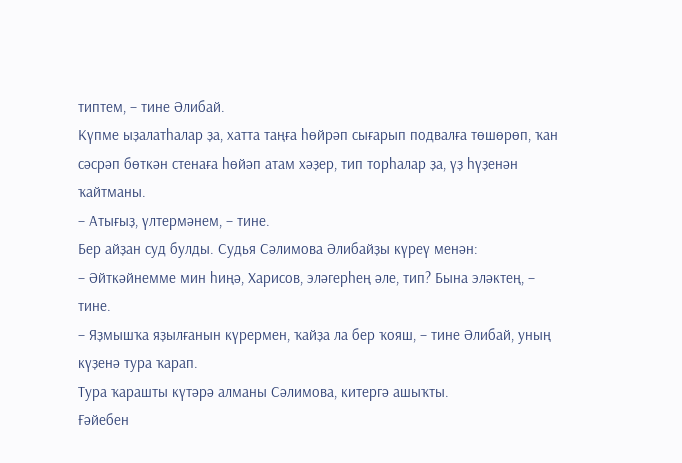типтем, – тине Әлибай.
Күпме ыҙалатһалар ҙа, хатта таңға һөйрәп сығарып подвалға төшөрөп, ҡан сәсрәп бөткән стенаға һөйәп атам хәҙер, тип торһалар ҙа, үҙ һүҙенән ҡайтманы.
– Атығыҙ, үлтермәнем, – тине.
Бер айҙан суд булды. Судья Сәлимова Әлибайҙы күреү менән:
– Әйткәйнемме мин һиңә, Харисов, эләгерһең әле, тип? Бына эләктең, – тине.
– Яҙмышҡа яҙылғанын күрермен, ҡайҙа ла бер ҡояш, – тине Әлибай, уның күҙенә тура ҡарап.
Тура ҡарашты күтәрә алманы Сәлимова, китергә ашыҡты.
Ғәйебен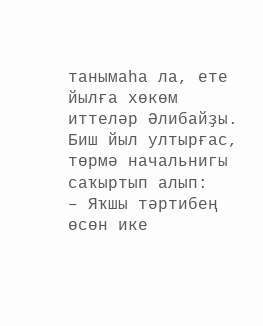танымаһа ла, ете йылға хөкөм иттеләр Әлибайҙы.
Биш йыл ултырғас, төрмә начальнигы саҡыртып алып:
– Яҡшы тәртибең өсөн ике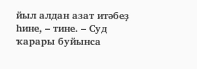йыл алдан азат итәбеҙ һине, – тине. – Суд ҡарары буйынса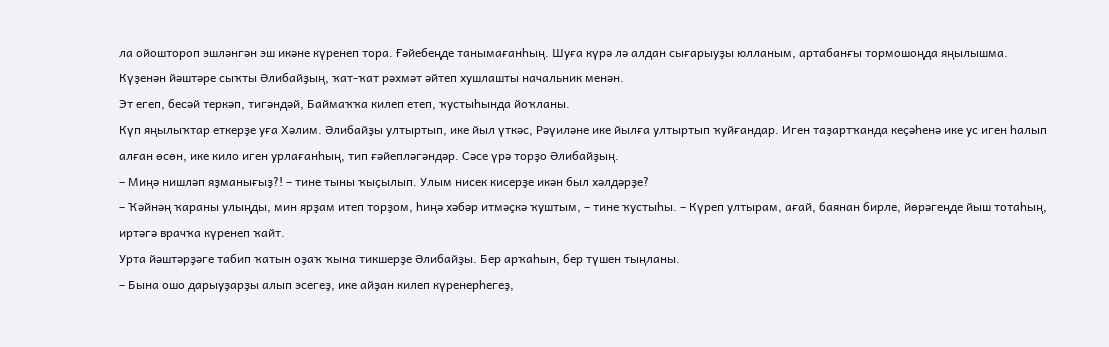ла ойоштороп эшләнгән эш икәне күренеп тора. Ғәйебеңде танымағанһың. Шуға күрә лә алдан сығарыуҙы юлланым, артабанғы тормошоңда яңылышма.
Күҙенән йәштәре сыҡты Әлибайҙың, ҡат-ҡат рәхмәт әйтеп хушлашты начальник менән.
Эт егеп, бесәй теркәп, тигәндәй, Баймаҡҡа килеп етеп, ҡустыһында йоҡланы.
Күп яңылыҡтар еткерҙе уға Хәлим. Әлибайҙы ултыртып, ике йыл үткәс, Рәүиләне ике йылға ултыртып ҡуйғандар. Иген таҙартҡанда кеҫәһенә ике ус иген һалып алған өсөн, ике кило иген урлағанһың, тип ғәйепләгәндәр. Сәсе үрә торҙо Әлибайҙың.
– Миңә нишләп яҙманығыҙ?! – тине тыны ҡыҫылып. Улым нисек кисерҙе икән был хәлдәрҙе?
– Ҡәйнәң ҡараны улыңды, мин ярҙам итеп торҙом, һиңә хәбәр итмәҫкә ҡуштым, – тине ҡустыһы. – Күреп ултырам, ағай, баянан бирле, йөрәгеңде йыш тотаһың, иртәгә врачҡа күренеп ҡайт.
Урта йәштәрҙәге табип ҡатын оҙаҡ ҡына тикшерҙе Әлибайҙы. Бер арҡаһын, бер түшен тыңланы.
– Бына ошо дарыуҙарҙы алып эсегеҙ, ике айҙан килеп күренерһегеҙ,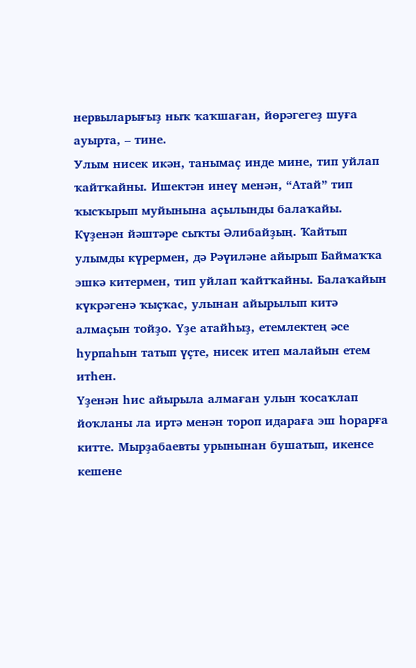нервыларығыҙ ныҡ ҡаҡшаған, йөрәгегеҙ шуға ауырта, – тине.
Улым нисек икән, танымаҫ инде мине, тип уйлап ҡайтҡайны. Ишектән инеү менән, “Атай” тип ҡысҡырып муйынына аҫылынды балаҡайы. Күҙенән йәштәре сыҡты Әлибайҙың. Ҡайтып улымды күрермен, дә Рәүиләне айырып Баймаҡҡа эшкә китермен, тип уйлап ҡайтҡайны. Балаҡайын күкрәгенә ҡыҫҡас, улынан айырылып китә алмаҫын тойҙо. Үҙе атайһыҙ, етемлектең әсе һурпаһын татып үҫте, нисек итеп малайын етем итһен.
Үҙенән һис айырыла алмаған улын ҡосаҡлап йоҡланы ла иртә менән тороп идараға эш һорарға китте. Мырҙабаевты урынынан бушатып, икенсе кешене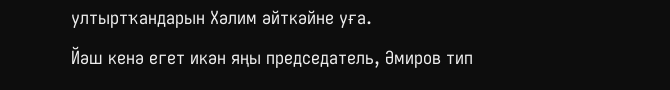ултыртҡандарын Хәлим әйткәйне уға.
Йәш кенә егет икән яңы председатель, Әмиров тип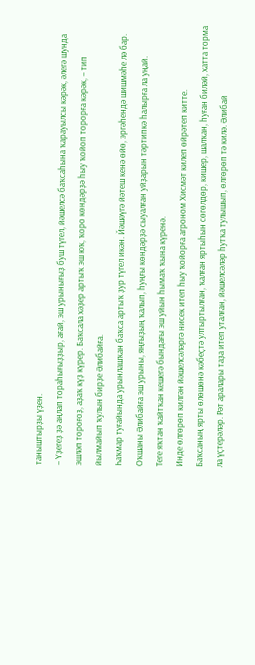таныштырҙы үҙен.
– Үҙегеҙ ҙә аңлап тораһығыҙҙыр, ағай, эш урынығыҙ буш түгел, йәшелсә баҡсаһына ҡарауылсы кәрәк, әлегә шунда эшләп тороғоҙ, аҙаҡ күҙ күрер. Баҡсала хәҙер артыҡ эш юҡ, ҡоро көндәрҙә һыу ҡойоп торорға кәрәк, – тип йылмайып ҡулын бирҙе Әлибайға.
Һаҡмар туғайында урынлашҡан баҡса артыҡ ҙур түгел икән. Йәшәүгә йәтеш кенә өйө, эргәһендә шишмәһе лә бар. Оҡшаны Әлибайға эш урыны, яңғыҙың ҡалып, һуңғы көндәрҙә сыуалған уйҙарын тәртипкә һалырға ла уңай.
Теге яҡтан ҡайтҡан кешегә бындағы эш уйын һымаҡ ҡына күренә.
Инде өлгөрөп килгән йәшелсәләргә нисек итеп һыу ҡойорға агроном Хисмәт килеп өйрәтеп китте.
Баҡсаның ярты өлөшөнә кәбеҫтә ултыртылған, ҡалған яртыһын сөгөлдөр, кишер, шалҡан, һуған биләй, хатта торма ла үҫтерәләр. Рәт аралары таҙа итеп уталған, йәшелсәләр һутҡа тулышып, өлгөрөп тә килә. Әлибай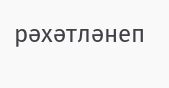рәхәтләнеп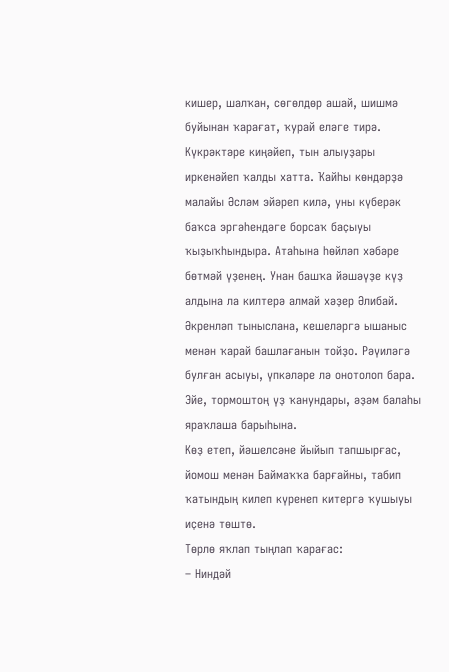кишер, шалҡан, сөгөлдөр ашай, шишмә буйынан ҡарағат, ҡурай еләге тирә. Күкрәктәре киңәйеп, тын алыуҙары иркенәйеп ҡалды хатта. Ҡайһы көндәрҙә малайы Әсләм эйәреп килә, уны күберәк баҡса эргәһендәге борсаҡ баҫыуы ҡыҙыҡһындыра. Атаһына һөйләп хәбәре бөтмәй үҙенең. Унан башҡа йәшәүҙе күҙ алдына ла килтерә алмай хәҙер Әлибай. Әкренләп тыныслана, кешеләргә ышаныс менән ҡарай башлағанын тойҙо. Рәүиләгә булған асыуы, үпкәләре лә онотолоп бара.
Эйе, тормоштоң үҙ ҡанундары, әҙәм балаһы яраҡлаша барыһына.
Көҙ етеп, йәшелсәне йыйып тапшырғас, йомош менән Баймаҡҡа барғайны, табип ҡатындың килеп күренеп китергә ҡушыуы иҫенә төштө.
Төрлө яҡлап тыңлап ҡарағас:
– Ниндәй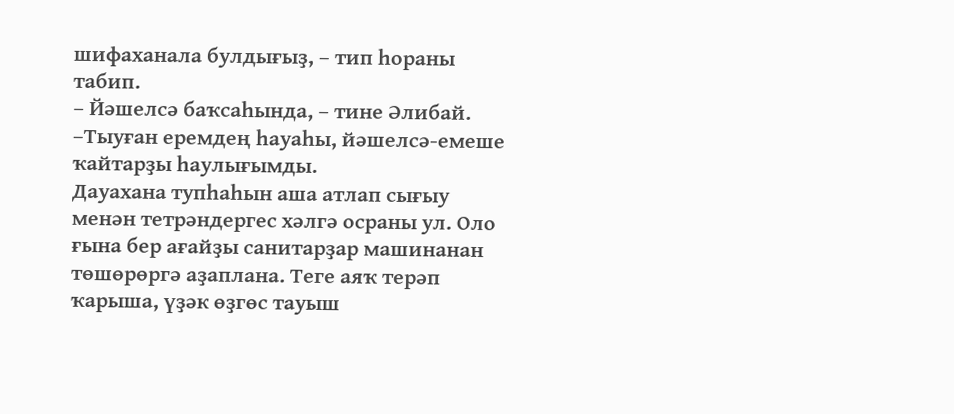шифаханала булдығыҙ, – тип һораны табип.
– Йәшелсә баҡсаһында, – тине Әлибай. –Тыуған еремдең һауаһы, йәшелсә-емеше ҡайтарҙы һаулығымды.
Дауахана тупһаһын аша атлап сығыу менән тетрәндергес хәлгә осраны ул. Оло ғына бер ағайҙы санитарҙар машинанан төшөрөргә аҙаплана. Теге аяҡ терәп ҡарыша, үҙәк өҙгөс тауыш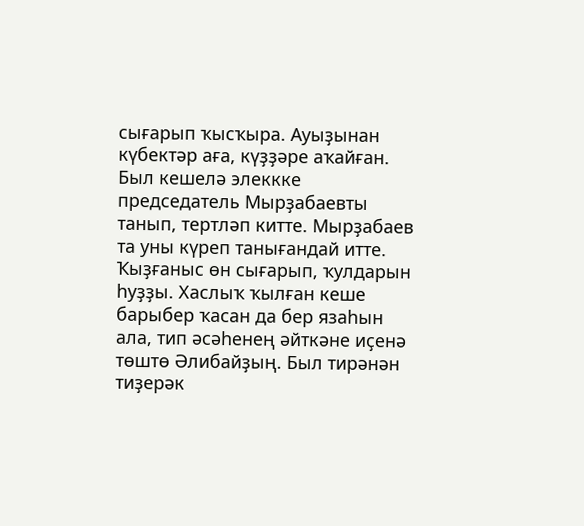сығарып ҡысҡыра. Ауыҙынан күбектәр аға, күҙҙәре аҡайған. Был кешелә элеккке председатель Мырҙабаевты танып, тертләп китте. Мырҙабаев та уны күреп танығандай итте. Ҡыҙғаныс өн сығарып, ҡулдарын һуҙҙы. Хаслыҡ ҡылған кеше барыбер ҡасан да бер язаһын ала, тип әсәһенең әйткәне иҫенә төштө Әлибайҙың. Был тирәнән тиҙерәк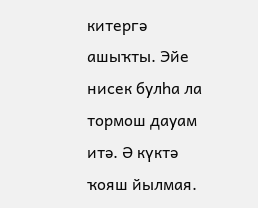китергә ашыҡты. Эйе нисек булһа ла тормош дауам итә. Ә күктә ҡояш йылмая.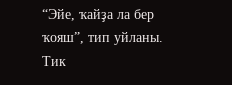“Эйе, ҡайҙа ла бер ҡояш”, тип уйланы. Тик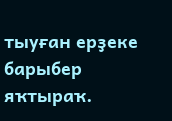тыуған ерҙеке барыбер яҡтыраҡ.